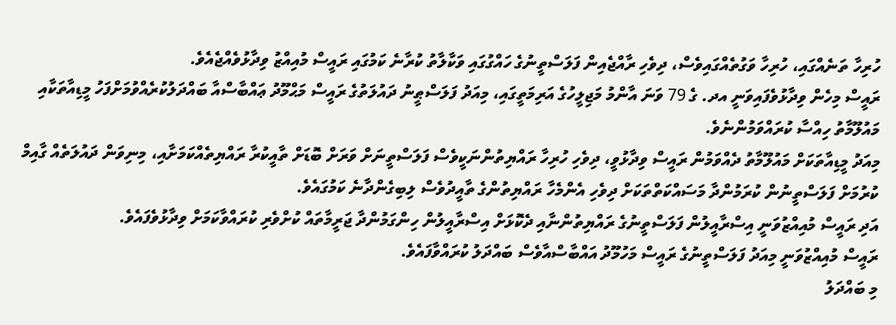ހުރިހާ ތަނެއްގައި، ހުރިހާ ވަގުތެއްގައިވެސް، ދިވެހި ރާއްޖެއިން ފަލަސްތީނުގެ ހައްގުގައި ވަކާލާތު ކުރާނެ ކަމުގައި ރައީސް މުއިއްޒު ވިދާޅުވެއްޖެއެވެ.
ރައީސް މިހެން ވިދާޅުވެފައިވަނީ އދ. ގެ 79 ވަނަ އާންމު މަޖިލީހުގެ އަރިމަތީގައި، މިއަދު ފަލަސްޠީނު ދައުލަތުގެ ރައީސް މަޙްމޫދު ޢައްބާސްއާ ބައްދަލުކުރެއްވުމަށްފަހު މީޑިއާތަކާއި މައުލޫމާތު ހިއްސާ ކުރައްވަމުންނެވެ.
މިއަދު މީޑިއާތަކަށް މައުލޫމާތު ދެއްވަމުން ރައީސް ވިދާޅުވީ، ދިވެހި ހުރިހާ ރައްޔިތުންނަކީވެސް ފަލަސްތީނަށް ވަރަށް ބޮޑަށް ތާއީކުރާ ރައްޔިތެއްކަމަށާއި، މިނިވަން ދައުލަތެއް ގާއިމް ކުރުމަށް ފަލަސްތީނުން ކުރަމުންދާ މަސައްކަތްތަކަށް ދިވެހި އެންމެހާ ރައްޔިތުންގެ ތާއީދުވެސް ލިބިގެންދާނެ ކަމުގައެވެ.
އަދި ރައީސް މުއިއްޒުވަނީ އިސްރާއީލުން ފަލަސްތީނުގެ ރައްޔިތުންނާއި ދެކޮޅަށް އިސްރާއީލުން ހިންގަމުންދާ ޖަރީމާތައް ކުށްވެރި ކުރައްވާކަމަށް ވިދާޅުވެފައެވެ.
ރައީސް މުއިއްޒުވަނީ މިއަދު ފަލަސްތީނުގެ ރައީސް މަހުމޫދު އައްބާސްއާވެސް ބައްދަލު ކުރައްވާފައެވެ.
މި ބައްދަލު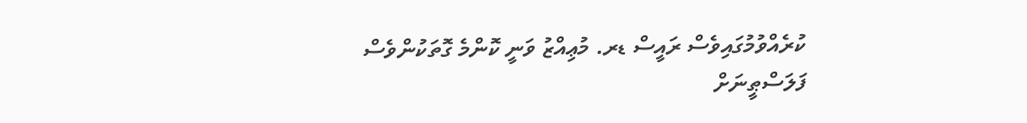ކުރެއްވުމުގައިވެސް ރައީސް ޑރ. މުޢިއްޒު ވަނީ ކޮންމެ ގޮތަކުންވެސް ފަލަސްޠީނަށް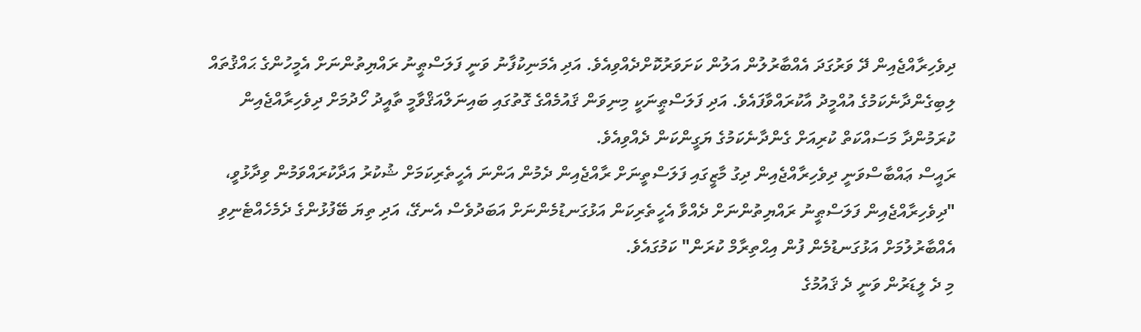ދިވެހިރާއްޖެއިން ދޭ ވަރުގަދަ އެއްބާރުލުން އަލުން ކަށަވަރުކޮށްދެއްވިއެވެ. އަދި އެމަނިކުފާނު ވަނީ ފަލަސްޠީނު ރައްޔިތުންނަށް އެމީހުންގެ ޙައްޤުތައް ލިބިގެންދާނެކަމުގެ އުއްމީދު އާކުރައްވާފައެވެ. އަދި ފަލަސްޠީނަކީ މިނިވަން ޤައުމެއްގެ ގޮތުގައި ބައިނަލްއަޤްވާމީ ތާއީދު ހޯދުމަށް ދިވެހިރާއްޖެއިން ކުރަމުންދާ މަސައްކަތް ކުރިއަށް ގެންދާނެކަމުގެ ޔަގީންކަން ދެއްވިއެވެ.
ރައީސް ޢައްބާސްވަނީ ދިވެހިރާއްޖެއިން ދިގު މާޒީގައި ފަލަސްތީނަށް ރާއްޖެއިން ދެމުން އަންނަ އެހީތެރިކަމަށް ޝުކުރު އަދާކުރައްވަމުން ވިދާޅުވީ، "ދިވެހިރާއްޖެއިން ފަލަސްޠީނު ރައްޔިތުންނަށް ދެއްވާ އެހީތެރިކަން އަޅުގަނޑުމެންނަށް އަބަދުވެސް އެނގޭ، އަދި ތިޔަ ބޭފުޅުންގެ ދެމެހެއްޓެނިވި އެއްބާރުލުމަށް އަޅުގަނޑުމެން ފުން އިޙްތިރާމް ކުރަން" ކަމުގައެވެ.
މި ދެ ލީޑަރުން ވަނީ ދެ ޤައުމުގެ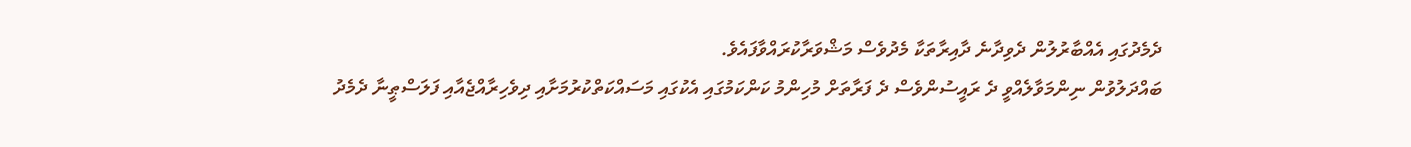ދެމެދުގައި އެއްބާރުލުން ދެވިދާނެ ދާއިރާތަކާ މެދުވެސް މަޝްވަރާކުރައްވާފައެވެ.
ބައްދަލުވުން ނިންމަވާލެއްވީ ދެ ރައީސުންވެސް ދެ ފަރާތަށް މުހިންމު ކަންކަމުގައި އެކުގައި މަސައްކަތްކުރުމަށާއި ދިވެހިރާއްޖެއާއި ފަލަސްޠީނާ ދެމެދު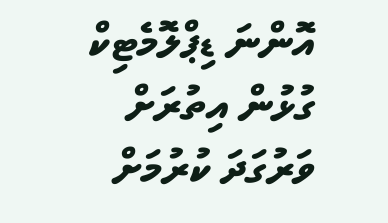އޮންނަ ޑިޕްލޮމެޓިކް ގުޅުން އިތުރަށް ވަރުގަދަ ކުރުމަށް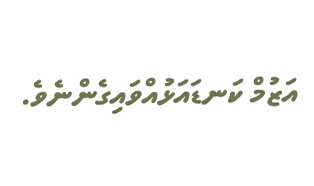އަޒުމް ކަނޑައަޅުއްވައިގެންނެވެ.